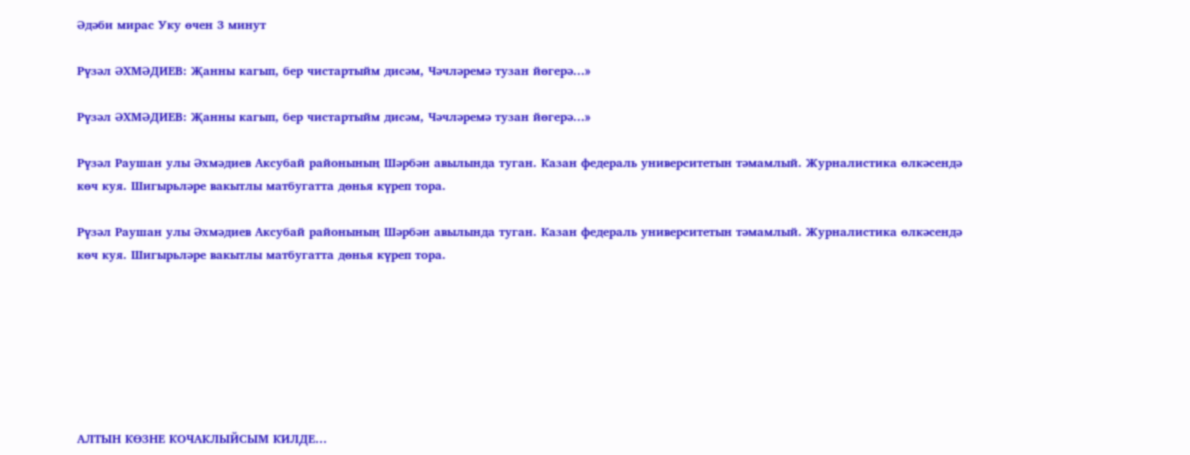Әдәби мирас Уку өчен 3 минут

Рүзәл ӘХМӘДИЕВ: Җанны кагып, бер чистартыйм дисәм, Чәчләремә тузан йөгерә...»

Рүзәл ӘХМӘДИЕВ: Җанны кагып, бер чистартыйм дисәм, Чәчләремә тузан йөгерә...»

Рүзәл Раушан улы Әхмәдиев Аксубай районының Шәрбән авылында туган. Казан федераль университетын тәмамлый. Журналистика өлкәсендә көч куя. Шигырьләре вакытлы матбугатта дөнья күреп тора.

Рүзәл Раушан улы Әхмәдиев Аксубай районының Шәрбән авылында туган. Казан федераль университетын тәмамлый. Журналистика өлкәсендә көч куя. Шигырьләре вакытлы матбугатта дөнья күреп тора.







АЛТЫН КӨЗНЕ КОЧАКЛЫЙСЫМ КИЛДЕ…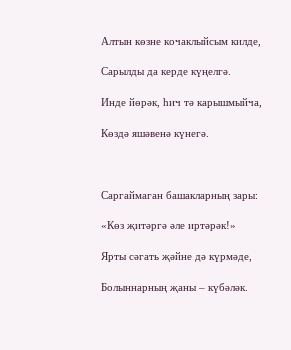Алтын көзне кочаклыйсым килде,

Сарылды да керде күңелгә.

Инде йөрәк, һич тә карышмыйча,

Көздә яшәвенә күнегә.



Саргаймаган башакларның зары:

«Көз җитәргә әле иртәрәк!»

Ярты сәгать җәйне дә күрмәде,

Болыннарның җаны – күбәләк.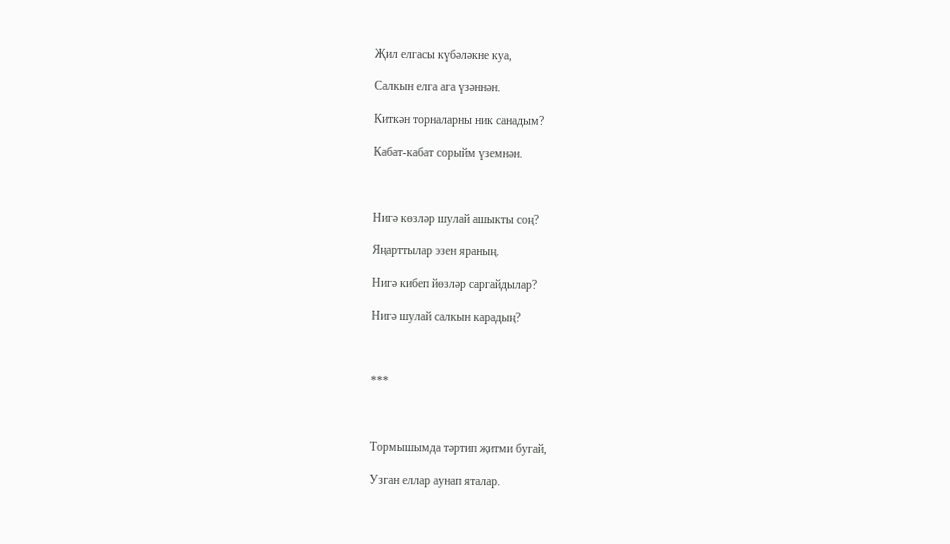Җил елгасы күбәләкне куа,

Салкын елга ага үзәннән.

Киткән торналарны ник санадым?

Кабат-кабат сорыйм үземнән.



Нигә көзләр шулай ашыкты соң?

Яңарттылар эзен яраның.

Нигә кибеп йөзләр саргайдылар?

Нигә шулай салкын карадың?



***



Тормышымда тәртип җитми бугай,

Узган еллар аунап яталар.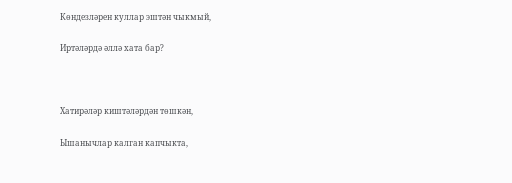Көндезләрен куллар эштән чыкмый,

Иртәләрдә әллә хата бар?



Хатирәләр киштәләрдән төшкән,

Ышанычлар калган капчыкта,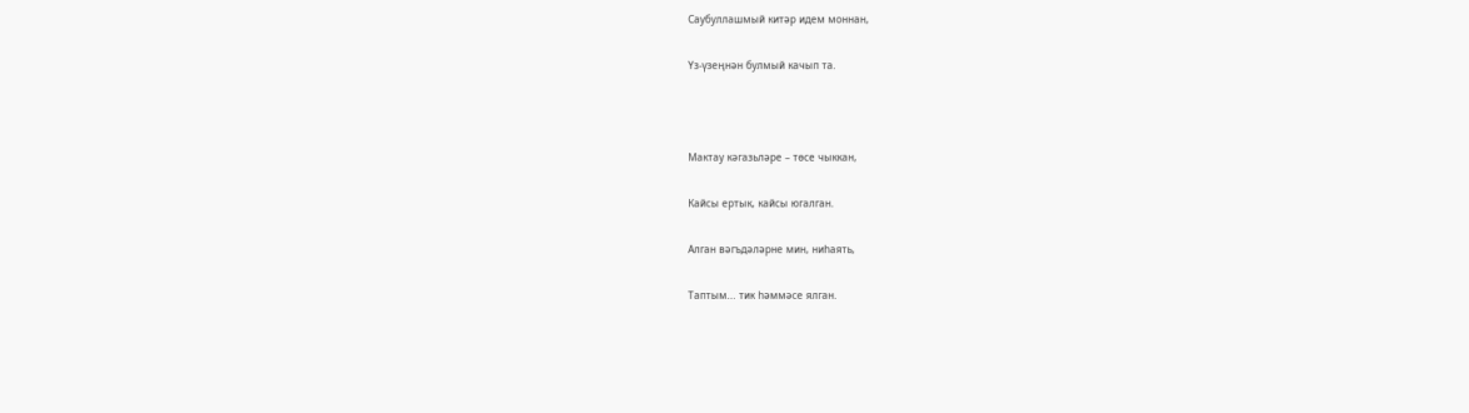Саубуллашмый китәр идем моннан,

Үз-үзеңнән булмый качып та.



Мактау кәгазьләре – төсе чыккан,

Кайсы ертык, кайсы югалган.

Алган вәгъдәләрне мин, ниһаять,

Таптым... тик һәммәсе ялган.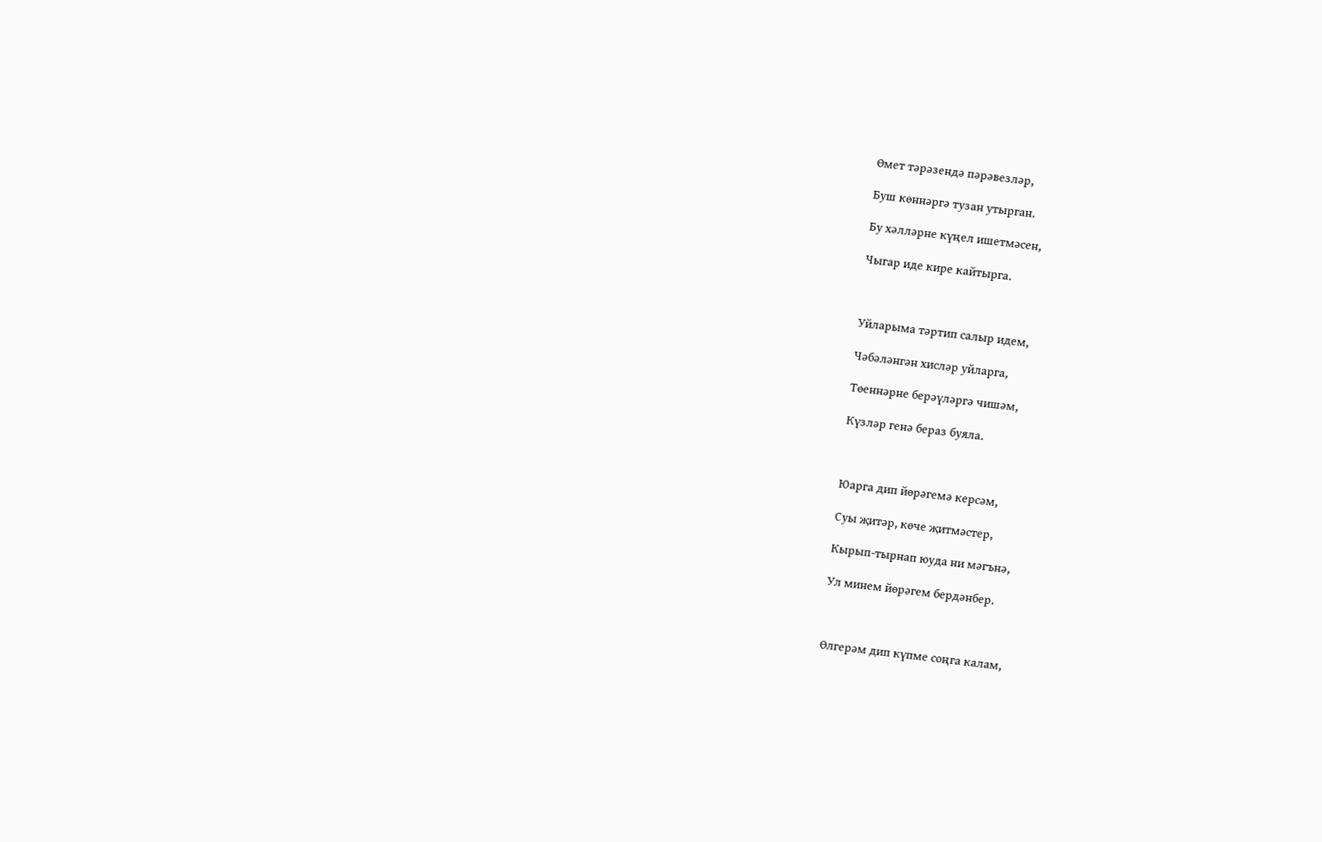Өмет тәрәзендә пәрәвезләр,

Буш көннәргә тузан утырган.

Бу хәлләрне күңел ишетмәсен,

Чыгар иде кире кайтырга.



Уйларыма тәртип салыр идем,

Чәбәләнгән хисләр уйларга,

Төеннәрне берәүләргә чишәм,

Күзләр генә бераз буяла.



Юарга дип йөрәгемә керсәм,

Суы җитәр, көче җитмәстер,

Кырып-тырнап юуда ни мәгънә,

Ул минем йөрәгем бердәнбер.



Өлгерәм дип күпме соңга калам,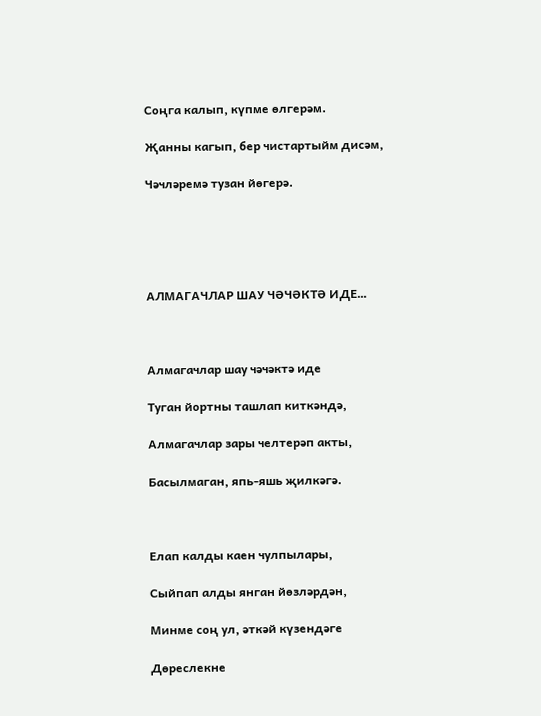Соңга калып, күпме өлгерәм.

Җанны кагып, бер чистартыйм дисәм,

Чәчләремә тузан йөгерә.





АЛМАГАЧЛАР ШАУ ЧӘЧӘКТӘ ИДЕ…



Алмагачлар шау чәчәктә иде

Туган йортны ташлап киткәндә,

Алмагачлар зары челтерәп акты,

Басылмаган, япь-яшь җилкәгә.



Елап калды каен чулпылары,

Сыйпап алды янган йөзләрдән,

Минме соң ул, әткәй күзендәге

Дөреслекне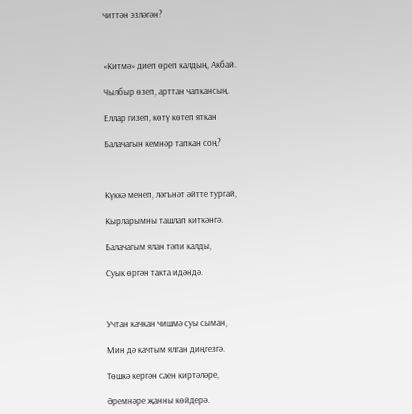читтән эзләгән?



«Китмә» диеп өреп калдың, Акбай.

Чылбыр өзеп, арттан чапкансың.

Еллар гизеп, көтү көтеп яткан

Балачагын кемнәр тапкан соң?



Күккә менеп, ләгънәт әйтте тургай,

Кырларымны ташлап киткәнгә.

Балачагым ялан тәпи калды,

Суык өргән такта идәндә.



Учтан качкан чишмә суы сыман,

Мин дә качтым ялган диңгезгә.

Төшкә кергән саен киртәләре,

Әремнәре җанны көйдерә.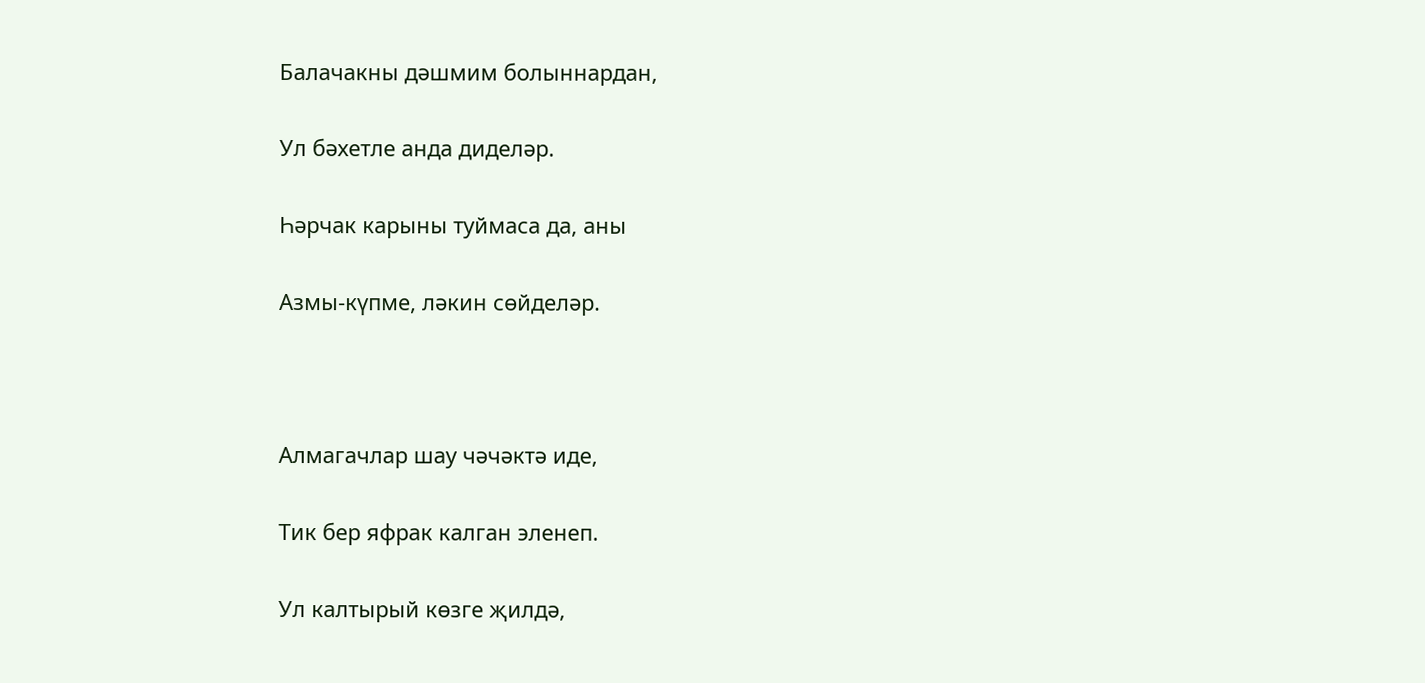Балачакны дәшмим болыннардан,

Ул бәхетле анда диделәр.

Һәрчак карыны туймаса да, аны

Азмы-күпме, ләкин сөйделәр.



Алмагачлар шау чәчәктә иде,

Тик бер яфрак калган эленеп.

Ул калтырый көзге җилдә,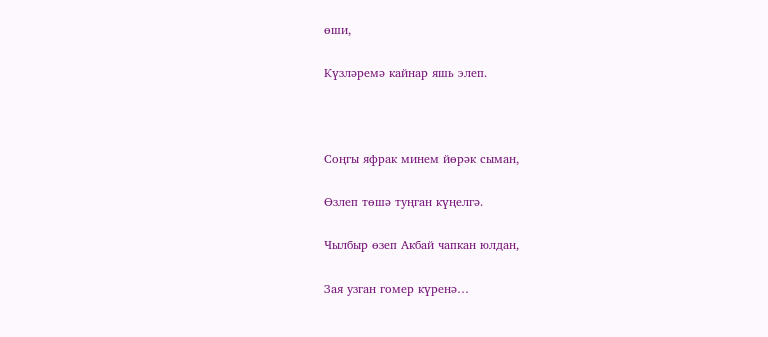өши,

Күзләремә кайнар яшь элеп.



Соңгы яфрак минем йөрәк сыман,

Өзлеп төшә туңган күңелгә.

Чылбыр өзеп Акбай чапкан юлдан,

Зая узган гомер күренә…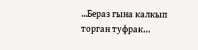...Бераз гына калкып торган туфрак…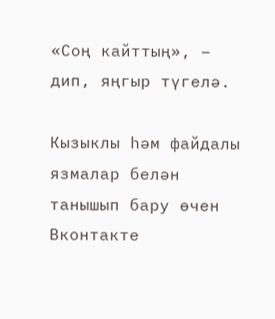«Соң кайттың», – дип, яңгыр түгелә.

Кызыклы һәм файдалы язмалар белән танышып бару өчен Вконтакте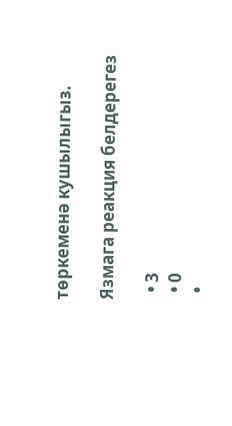төркеменә кушылыгыз.

Язмага реакция белдерегез

  • 3
  • 0
  •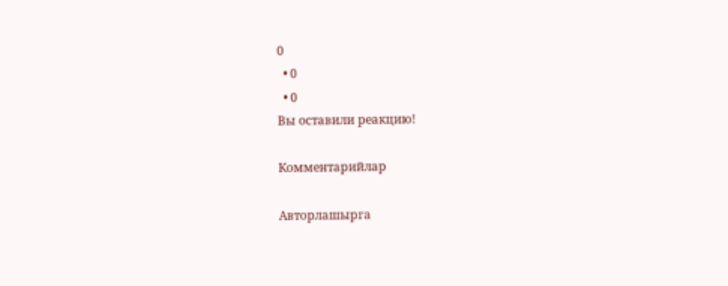0
  • 0
  • 0
Вы оставили реакцию!

Комментарийлар

Авторлашырга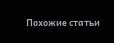Похожие статьи